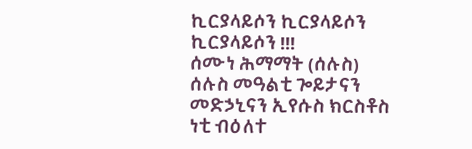ኪርያላይሶን ኪርያላይሶን ኪርያላይሶን !!!
ሰሙነ ሕማማት (ሰሉስ)
ሰሉስ መዓልቲ ጐይታናን መድኃኒናን ኢየሱስ ክርስቶስ ነቲ ብዕለተ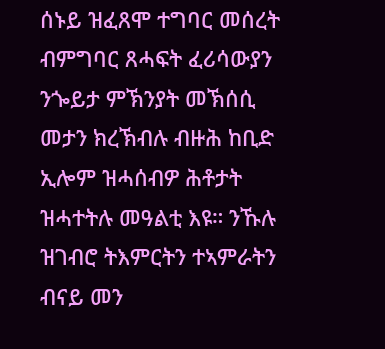ሰኑይ ዝፈጸሞ ተግባር መሰረት ብምግባር ጸሓፍት ፈሪሳውያን ንጐይታ ምኽንያት መኽሰሲ መታን ክረኽብሉ ብዙሕ ከቢድ ኢሎም ዝሓሰብዎ ሕቶታት ዝሓተትሉ መዓልቲ እዩ። ንኹሉ ዝገብሮ ትእምርትን ተኣምራትን ብናይ መን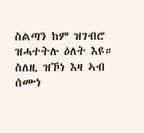ስልጣን ከም ዝገብሮ ዝሓተትሉ ዕለት እዩ። ስለዚ ዝኾነ እዛ ኣብ ሰሙነ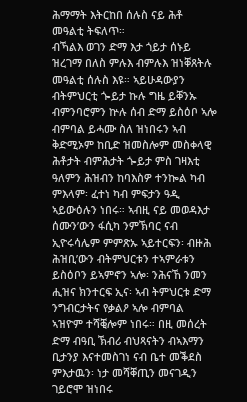ሕማማት እትርከበ ሰሉስ ናይ ሕቶ መዓልቲ ትፍለጥ።
ብኻልእ ወገን ድማ እታ ጎይታ ሰኑይ ዝረገማ በለስ ምሉእ ብምሉእ ዝነቐጸትሉ መዓልቲ ሰሉስ እዩ። ኣይሁዳውያን ብትምህርቲ ጐይታ ኩሉ ግዜ ይቐንኡ ብምንባሮምን ኵሉ ሰብ ድማ ይስዕቦ ኣሎ ብምባል ይሓሙ ስለ ዝነበሩን ኣብ ቅድሚኦም ከቢድ ዝመስሎም መስቀላዊ ሕቶታት ብምሕታት ጐይታ ምስ ገዛእቲ ዓለምን ሕዝብን ከባእስዎ ተንኰል ካብ ምእላም፡ ፈተነ ካብ ምፍታን ዓዲ ኣይውዕሉን ነበሩ። ኣብዚ ናይ መወዳእታ ሰሙን’ውን ፋሲካ ንምኽባር ናብ ኢዮሩሳሌም ምምጽኡ ኣይተርፍን፡ ብዙሕ ሕዝቢ’ውን ብትምህርቱን ተኣምራቱን ይስዕቦን ይኣምኖን ኣሎ፡ ንሕናኸ ንመን ሒዝና ክንተርፍ ኢና፡ ኣብ ትምህርቱ ድማ ንግብርታትና የቃልዖ ኣሎ ብምባል ኣዝዮም ተሻቒሎም ነበሩ። በዚ መሰረት ድማ ብዓቢ ኽብሪ ብህጻናትን ብኣእማን ቢታንያ እናተመስገነ ናብ ቤተ መቕደስ ምእታዉን፡ ነታ መሻቐጢን መናገዲን ገይሮሞ ዝነበሩ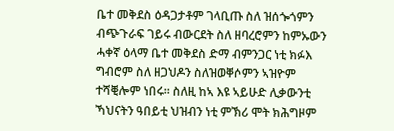ቤተ መቅደስ ዕዳጋታቶም ገላቢጡ ስለ ዝሰጐጎምን ብጭጉራፍ ገይሩ ብውርደት ስለ ዘባረሮምን ከምኡውን ሓቀኛ ዕላማ ቤተ መቅደስ ድማ ብምንጋር ነቲ ክፉእ ግብሮም ስለ ዘጋህዶን ስለዝወቐሶምን ኣዝዮም ተሻቒሎም ነበሩ። ስለዚ ከኣ እዩ ኣይሁድ ሊቃውንቲ ኻህናትን ዓበይቲ ህዝብን ነቲ ምኽሪ ሞት ክሕግዞም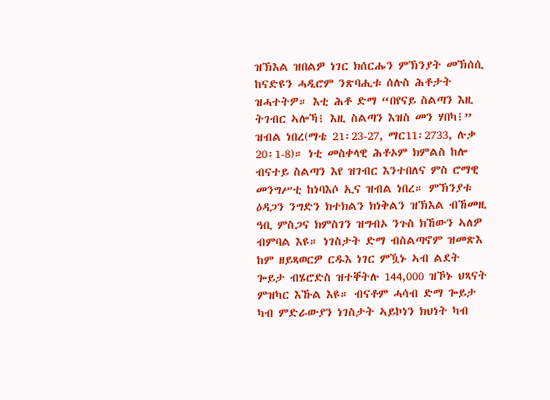ዝኽእል ዝበልዎ ነገር ክሰርሑን ምኽንያት መኽሰሲ ከናድዩን ሓዲሮም ንጽባሒቱ ሰሉስ ሕቶታት ዝሓተትዎ። እቲ ሕቶ ድማ “በየናይ ስልጣን እዚ ትገብር ኣሎኻ፧ እዚ ስልጣን እዝስ መን ሃበካ፧” ዝብል ነበረ(ማቴ 21፡23-27, ማር11፡2733, ሉቃ 20፡1-8)። ነቲ መስቀላዊ ሕቶኦም ክምልስ ከሎ ብናተይ ስልጣን እየ ዝገብር እንተበለና ምስ ሮማዊ መንግሥቲ ከነባእሶ ኢና ዝብል ነበረ። ምኽንያቱ ዕዳጋን ንግድን ክተክልን ክነቅልን ዝኽእል ብኸመዚ ዓቢ ምስጋና ክምስገን ዝግብኦ ንጉስ ክኸውን ኣለዎ ብምባል እዩ። ነገስታት ድማ ብስልጣኖም ዝመጽእ ከም ዘይጻወርዎ ርዱእ ነገር ምዃኑ ኣብ ልደት ጐይታ ብሄሮድስ ዝተቐትሉ 144,000 ዝኾኑ ህጻናት ምዝካር እኹል እዩ። ብናቶም ሓሳብ ድማ ጐይታ ካብ ምድራውያን ነገስታት ኣይኮነን ክህነት ካብ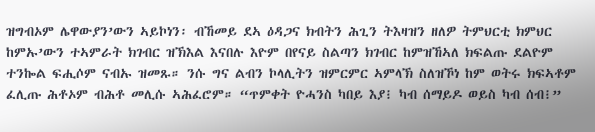ዝግብኦም ሌዋውያን’ውን ኣይኮነን፡ ብኸመይ ደኣ ዕዳጋና ክብትን ሕጊን ትእዛዝን ዘለዎ ትምህርቲ ክምህር ከምኡ’ውን ተኣምራት ክገብር ዝኽእል እናበሉ እዮም በየናይ ስልጣን ክገብር ከምዝኸኣለ ክፍልጡ ደልዮም ተንኰል ፍሒሶም ናብኡ ዝመጹ። ንሱ ግና ልብን ኮላሊትን ዝምርምር ኣምላኽ ስለዝኾነ ከም ወትሩ ክፍኣቶም ፈሊጡ ሕቶኦም ብሕቶ መሊሱ ኣሕፈሮም። “ጥምቀት ዮሓንስ ካበይ እያ፧ ካብ ሰማይዶ ወይስ ካብ ሰብ፧”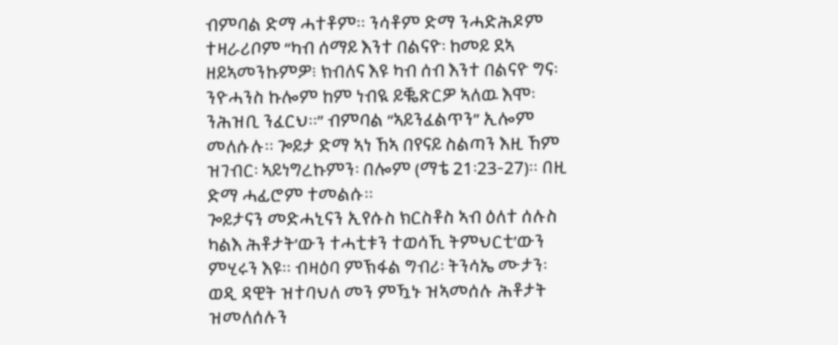ብምባል ድማ ሓተቶም። ንሳቶም ድማ ንሓድሕዶም ተዛራሪቦም “ካብ ሰማይ እንተ በልናዮ፡ ከመይ ደኣ ዘይኣመንኩምዎ፧ ክብለና እዩ ካብ ሰብ እንተ በልናዮ ግና፡ ንዮሓንስ ኩሎም ከም ነብዪ ይቘጽርዎ ኣለዉ እሞ፡ ንሕዝቢ ንፈርህ።” ብምባል “ኣይንፈልጥን” ኢሎም መለሱሉ። ጐይታ ድማ ኣነ ኸኣ በየናይ ስልጣን እዚ ኸም ዝገብር፡ ኣይነግረኩምን፡ በሎም (ማቴ 21፡23-27)። በዚ ድማ ሓፊሮም ተመልሱ።
ጐይታናን መድሓኒናን ኢየሱስ ክርስቶስ ኣብ ዕለተ ሰሉስ ካልእ ሕቶታት’ውን ተሓቲቱን ተወሳኺ ትምህርቲ’ውን ምሂሩን እዩ። ብዛዕባ ምኽፋል ግብሪ፡ ትንሳኤ ሙታን፡ ወዲ ዳዊት ዝተባህለ መን ምዃኑ ዝኣመሰሉ ሕቶታት ዝመለሰሉን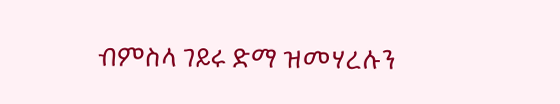ብምስላ ገይሩ ድማ ዝመሃረሉን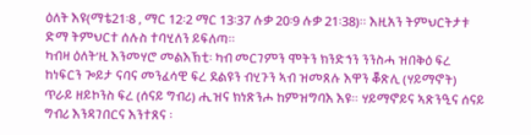ዕለት እዩ(ማቴ21፡8 , ማር 12፡2 ማር 13፡37 ሉቃ 20፡9 ሉቃ 21፡38)። እዚአን ትምህርትታቱ ድማ ትምህርተ ሰሉስ ተባሂለን ይፍለጣ።
ካብዛ ዕለት’ዚ እንመሃሮ መልእኽቲ፡ ካብ መርገምን ሞትን ክንድኅን ንንስሓ ዝበቅዕ ፍረ ከነፍርን ጐይታ ናባና መንፈሳዊ ፍረ ደልዩን ብሂጉን ኣብ ዝመጸሉ እዋን ቖጽሊ (ሃይማኖት)
ጥራይ ዘይኮንስ ፍረ (ሰናይ ግብሪ) ሒዝና ክነጽንሖ ከምዝግባእ እዩ። ሃይማኖይና ኣጽንዒና ሰናይ ግብሪ እንዳገበርና እንተጸና ፡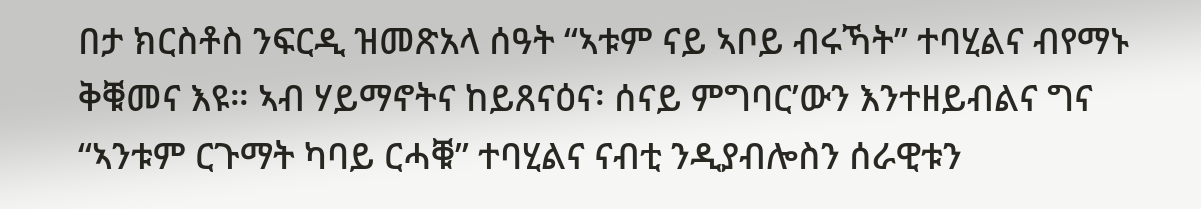በታ ክርስቶስ ንፍርዲ ዝመጽአላ ሰዓት “ኣቱም ናይ ኣቦይ ብሩኻት” ተባሂልና ብየማኑ ቅቑመና እዩ። ኣብ ሃይማኖትና ከይጸናዕና፡ ሰናይ ምግባር’ውን እንተዘይብልና ግና “ኣንቱም ርጉማት ካባይ ርሓቑ” ተባሂልና ናብቲ ንዲያብሎስን ሰራዊቱን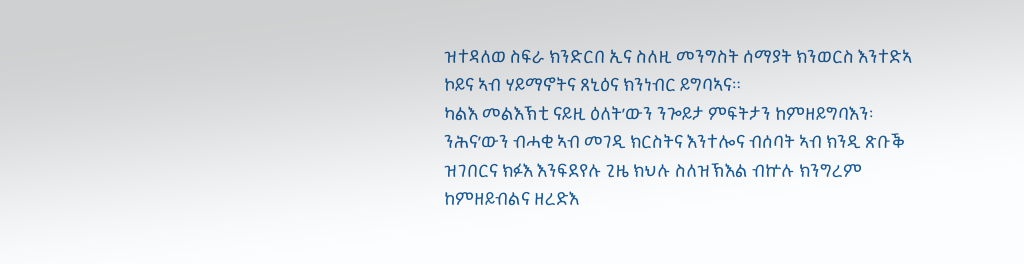ዝተዳለወ ስፍራ ክንድርበ ኢና ስለዚ መንግስት ሰማያት ክንወርስ እንተድኣ ኮይና ኣብ ሃይማኖትና ጸኒዕና ክንነብር ይግባኣና።
ካልእ መልእኽቲ ናይዚ ዕለት’ውን ንጐይታ ምፍትታን ከምዘይግባእን፡ ንሕና’ውን ብሓቂ ኣብ መገዲ ክርስትና እንተሎና ብሰባት ኣብ ክንዲ ጽቡቕ ዝገበርና ክፉእ እንፍደየሉ ጊዜ ክህሉ ስለዝኽእል ብኵሉ ክንግረም ከምዘይብልና ዘረድእ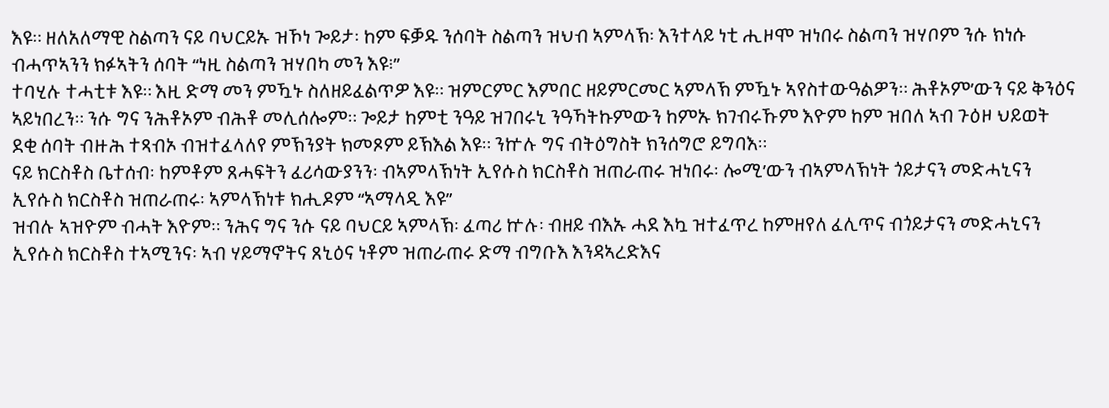እዩ። ዘለአለማዊ ስልጣን ናይ ባህርይኡ ዝኾነ ጐይታ፡ ከም ፍቓዱ ንሰባት ስልጣን ዝህብ ኣምላኽ፡ እንተላይ ነቲ ሒዞሞ ዝነበሩ ስልጣን ዝሃቦም ንሱ ክነሱ ብሓጥኣንን ክፉኣትን ሰባት “ነዚ ስልጣን ዝሃበካ መን እዩ፧”
ተባሂሉ ተሓቲቱ እዩ። እዚ ድማ መን ምዃኑ ስለዘይፈልጥዎ እዩ። ዝምርምር እምበር ዘይምርመር ኣምላኽ ምዃኑ ኣየስተውዓልዎን። ሕቶኦም’ውን ናይ ቅንዕና ኣይነበረን። ንሱ ግና ንሕቶኦም ብሕቶ መሊሰሎም። ጐይታ ከምቲ ንዓይ ዝገበሩኒ ንዓኻትኩምውን ከምኡ ክገብሩኹም እዮም ከም ዝበለ ኣብ ጉዕዞ ህይወት ደቂ ሰባት ብዙሕ ተጻብኦ ብዝተፈላለየ ምኽንያት ክመጾም ይኽእል እዩ። ንኵሉ ግና ብትዕግስት ክንሰግሮ ይግባእ።
ናይ ክርስቶስ ቤተሰብ፡ ከምቶም ጸሓፍትን ፈሪሳውያንን፡ ብኣምላኽነት ኢየሱስ ክርስቶስ ዝጠራጠሩ ዝነበሩ፡ ሎሚ’ውን ብኣምላኽነት ጎይታናን መድሓኒናን ኢየሱስ ክርስቶስ ዝጠራጠሩ፡ ኣምላኽነቱ ክሒዶም “ኣማላዲ እዩ”
ዝብሉ ኣዝዮም ብሓት እዮም። ንሕና ግና ንሱ ናይ ባህርይ ኣምላኽ፡ ፈጣሪ ኵሉ፡ ብዘይ ብእኡ ሓደ እኳ ዝተፈጥረ ከምዘየለ ፈሊጥና ብጎይታናን መድሓኒናን ኢየሱስ ክርስቶስ ተኣሚንና፡ ኣብ ሃይማኖትና ጸኒዕና ነቶም ዝጠራጠሩ ድማ ብግቡእ እንዳኣረድእና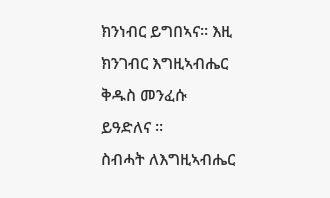ክንነብር ይግበኣና። እዚ ክንገብር እግዚኣብሔር ቅዱስ መንፈሱ ይዓድለና ።
ስብሓት ለእግዚኣብሔር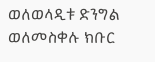ወለወላዲቱ ድንግል
ወለመስቀሉ ክቡር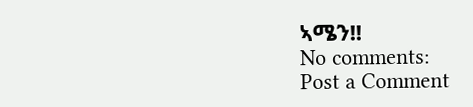ኣሜን!!
No comments:
Post a Comment